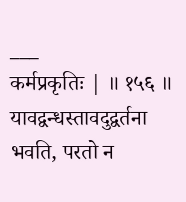___
कर्मप्रकृतिः | ॥ १५६ ॥
यावद्वन्धस्तावदुद्वर्तना भवति, परतो न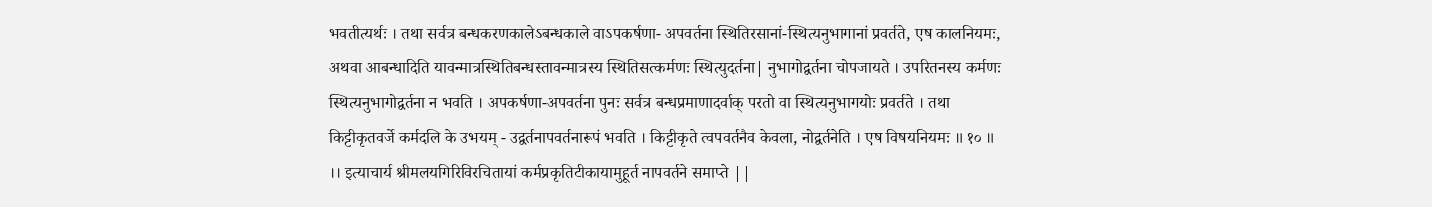भवतीत्यर्थः । तथा सर्वत्र बन्धकरणकालेऽबन्धकाले वाऽपकर्षणा- अपवर्तना स्थितिरसानां-स्थित्यनुभागानां प्रवर्तते, एष कालनियमः, अथवा आबन्धादिति यावन्मात्रस्थितिबन्धस्तावन्मात्रस्य स्थितिसत्कर्मणः स्थित्युदर्तना| नुभागोद्वर्तना चोपजायते । उपरितनस्य कर्मणः स्थित्यनुभागोद्वर्तना न भवति । अपकर्षणा-अपवर्तना पुनः सर्वत्र बन्धप्रमाणादर्वाक् परतो वा स्थित्यनुभागयोः प्रवर्तते । तथा किट्टीकृतवर्जे कर्मदलि के उभयम् - उद्वर्तनापवर्तनारूपं भवति । किट्टीकृते त्वपवर्तनैव केवला, नोद्वर्तनेति । एष विषयनियमः ॥ १० ॥
।। इत्याचार्य श्रीमलयगिरिविरचितायां कर्मप्रकृतिटीकायामुहूर्त नापवर्तने समाप्ते ||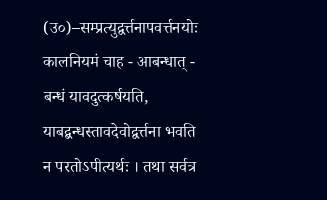(उ०)–सम्प्रत्युद्वर्त्तनापवर्त्तनयोः कालनियमं चाह - आबन्धात् - बन्धं यावदुत्कर्षयति, याबद्बन्धस्तावदेवोद्वर्त्तना भवति न परतोऽपीत्यर्थः । तथा सर्वत्र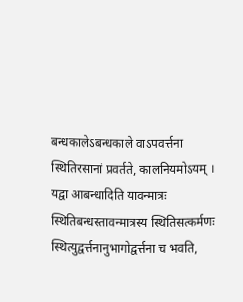बन्धकालेऽबन्धकाले वाऽपवर्त्तना स्थितिरसानां प्रवर्तते, कालनियमोऽयम् । यद्वा आबन्धादिति यावन्मात्रः स्थितिबन्धस्तावन्मात्रस्य स्थितिसत्कर्मणः स्थित्युद्वर्त्तनानुभागोद्वर्त्तना च भवति,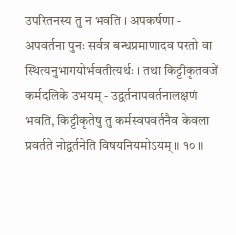उपरितनस्य तु न भवति । अपकर्षणा - अपवर्तना पुनः सर्वत्र बन्धप्रमाणादव परतो वा स्थित्यनुभागयोर्भवतीत्यर्थः । तथा किट्टीकृतवजें कर्मदलिके उभयम् - उद्वर्तनापवर्तनालक्षणं भवति, किट्टीकृतेषु तु कर्मस्वपवर्तनैव केवला प्रवर्तते नोद्वर्तनेति विषयनियमोऽयम् ॥ १० ॥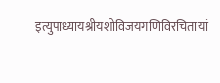इत्युपाध्यायश्रीयशोविजयगणिविरचितायां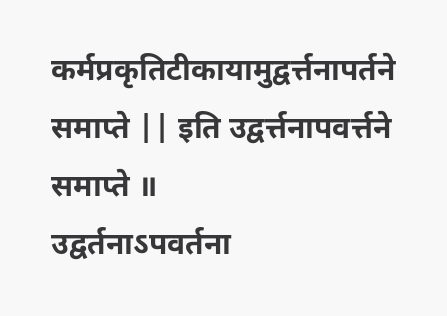कर्मप्रकृतिटीकायामुद्वर्त्तनापर्तने समाप्ते || इति उद्वर्त्तनापवर्त्तने समाप्ते ॥
उद्वर्तनाऽपवर्तना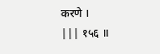करणे ।
||| १५६ ॥